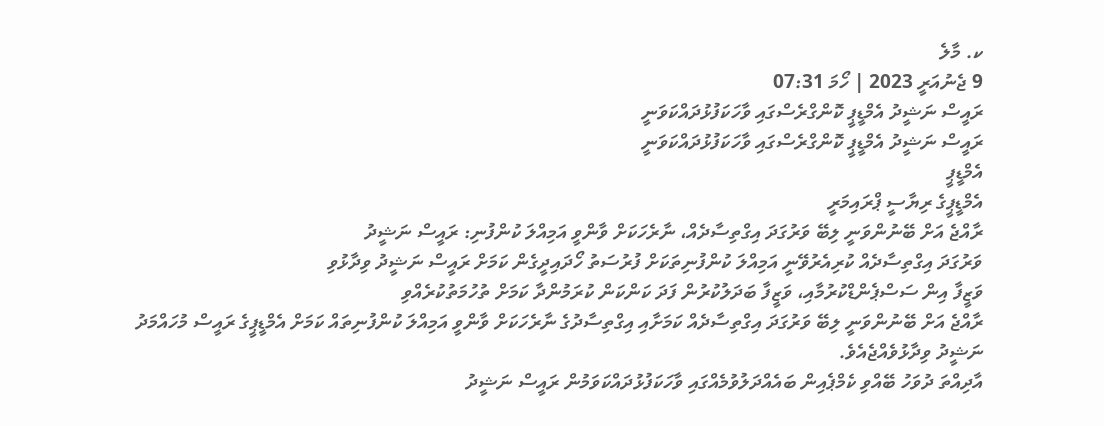ކ. މާލެ
9 ޖެނުއަރީ 2023 | ހޯމަ 07:31
ރައީސް ނަޝީދު އެމްޑީޕީ ކޮންގްރެސްގައި ވާހަކަފުޅުދައްކަވަނީ
ރައީސް ނަޝީދު އެމްޑީޕީ ކޮންގްރެސްގައި ވާހަކަފުޅުދައްކަވަނީ
އެމްޑީޕީ
އެމްޑީޕީގެ ރިޔާސީ ޕްރައިމަރީ
ރާއްޖެ އަށް ބޭނުންވަނީ ލިބޭ ވަރުގަދަ އިގްތިސާދެއް، ނާރެހަކަށް ވާންވީ އަމިއްލަ ކުންފުނި: ރައީސް ނަޝީދު
ވަރުގަދަ އިގްތިސާދެއް ކުރިއެރުވޭނީ އަމިއްލަ ކުންފުނިތަކަށް ފުރުސަތު ހޯދައިދީގެން ކަމަށް ރައީސް ނަޝީދު ވިދާޅުވި
ވަޒީފާ އިން ސަސްޕެންޑްކުރުމާއި، ވަޒީފާ ބަދަލުކުރުން ފަދަ ކަންކަން ކުރަމުންދާ ކަމަށް ތުހުމަތުކުރެއްވި
ރާއްޖެ އަށް ބޭނުންވަނީ ލިބޭ ވަރުގަދަ އިގްތިސާދެއް ކަމަށާއި އިގްތިސާދުގެ ނާރެހަކަށް ވާންވީ އަމިއްލަ ކުންފުނިތައް ކަމަށް އެމްޑީޕީގެ ރައީސް މުހައްމަދު ނަޝީދު ވިދާޅުވެއްޖެއެވެ.
އާދިއްތަ ދުވަހު ބޭއްވި ކެމްޕެއިން ބައެއްދަލުވުމެއްގައި ވާހަކަފުޅުދައްކަވަމުން ރައީސް ނަޝީދު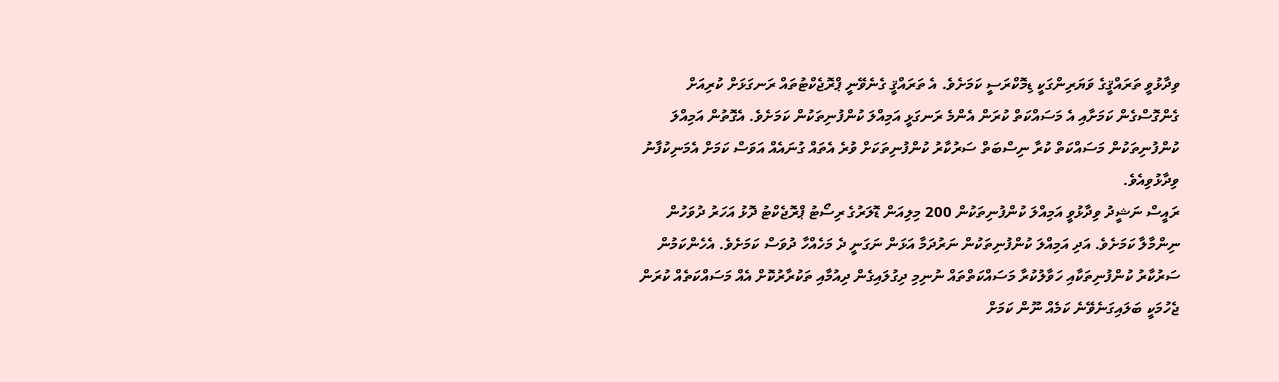ވިދާޅުވީ ތަރައްޤީގެ ވަޔަރިންގަކީ ޑިމޮކްރަސީ ކަމަށެވެ. އެ ތަރައްޤީ ގެނެވޭނީ ޕްރޮޖެކްޓުތައް ރަނގަޅަށް ކުރިއަށް ގެންގޮސްގެން ކަމަށާއި އެ މަސައްކަތް ކުރަން އެންމެ ރަނގަޅީ އަމިއްލަ ކުންފުނިތަކުން ކަމަށެވެ. އެގޮތުން އަމިއްލަ ކުންފުނިތަކުން މަސައްކަތް ކުރާ ނިސްބަތް ސަރުކާރު ކުންފުނިތަކަށް ވުރެ އެތައް ގުނައެއް އަވަސް ކަމަށް އެމަނިކުފާނު ވިދާޅުވިއެވެ.
ރައީސް ނަޝީދު ވިދާޅުވީ އަމިއްލަ ކުންފުނިތަކުން 200 މިލިއަން ޑޮލަރުގެ ރިސޯޓު ޕްރޮޖެކްޓު ދޮޅު އަހަރު ދުވަހުން ނިންމާލާ ކަމަށެވެ. އަދި އަމިއްލަ ކުންފުނިތަކުން ނަރުދަމާ އަޅަން ނަގަނީ ދެ މަހެއްހާ ދުވަސް ކަމަށެވެ. އެހެންކަމުން ސަރުކާރު ކުންފުނިތަކާއި ހަވާލުކުރާ މަސައްކަތްތައް ނުނިމި ދިގުލައިގެން ދިއުމާއި ތަކުރާރުކޮށް އެއް މަސައްކަތެއް ކުރަން ޖެހުމަކީ ބަލައިގަނެވޭނެ ކަމެއް ނޫން ކަމަށް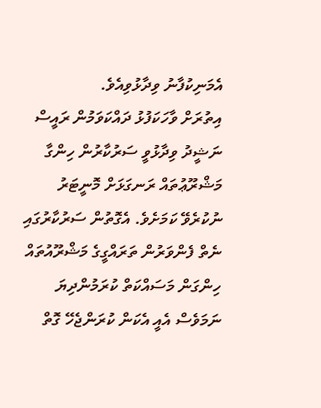އެމަނިކުފާނު ވިދާޅުވިއެވެ.
އިތުރަށް ވާހަކަފުޅު ދައްކަވަމުން ރައީސް ނަޝީދު ވިދާޅުވީ ސަރުކާރުން ހިންގާ މަޝްރޫޢުތައް ރަނގަޅަށް މޮނީޓަރު ނުކުރެވޭ ކަމަށެވެ. އެގޮތުން ސަރުކާރުގައި ނެތް ފެންވަރުން ތަރައްގީގެ މަޝްރޫއުތައް ހިންގަން މަސައްކަތް ކުރަމުންދިޔަ ނަމަވެސް އެއީ އެކަން ކުރަންޖެހޭ ގޮތް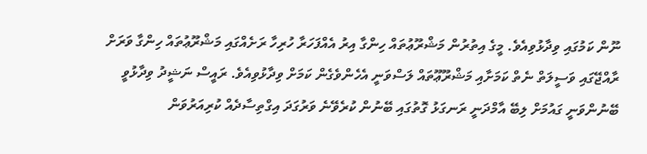ނޫން ކަމުގައި ވިދާޅުވިއެވެ. މީގެ އިތުރުން މަޝްރޫޢުތައް ހިންގާ އިރު އެއްފަހަރާ ހުރިހާ ރަށެއްގައި މަޝްރޫޢުތައް ހިންގާ ވަރަށް ރާއްޖޭގައި ވަސީލަތް ނެތް ކަމަށާއި މަޝްރޫޢޫތައް ލަސްވަނީ އެހެންވެގެން ކަމަށް ވިދާޅުވިއެވެ. ރައީސް ނަޝީދު ވިދާޅުވީ ބޭނުންވަނީ ގައުމަށް ލިބޭ އާމްދަނީ ރަނގަޅު ގޮތުގައި ބޭނުން ކުރެވޭނެ ވަރުގަދަ އިގްތިސާދެއް ކުރިއަރުވަން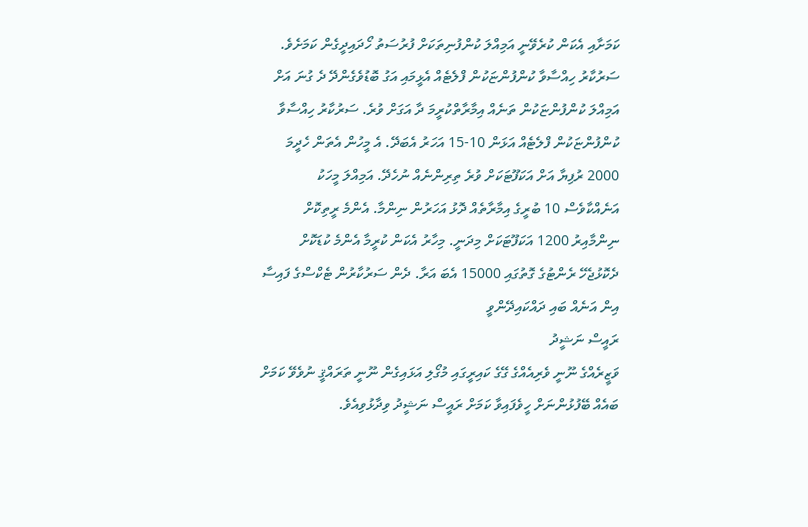ކަމަށާއި އެކަން ކުރެވޭނީ އަމިއްލަ ކުންފުނިތަކަށް ފުރުސަތު ހޯދައިދީގެން ކަމަށެވެ.
ސަރުކާރު ހިއްސާވާ ކުންފުންޏަކުން ފްލެޓެއް އެޅީމައި އަގު ބޮޑުވެގެންދޭ ދެ ގުނަ އަށް އަމިއްލަ ކުންފުންޏަކުން ތަނެއް އިމާރާތްކުރީމަ ދާ އަގަށް ވުރެ. ސަރުކާރު ހިއްސާވާ ކުންފުންޏަކުން ފްލެޓެއް އަޅަން 10-15 އަހަރު އެބަދޭ. އެ މީހުން އެތަން ހެދީމަ 2000 ރުފިޔާ އަށް އަކަފޫޓަކަށް ވުރެ ތިރިންނެއް ނުހެދޭ. އަމިއްލަ މީހަކު އަނެއްކާވެސް 10 ބުރީގެ އިމާރާތެއް ދޮޅު އަހަރުން ނިންމާ. އެންމެ ރީތިކޮށް ނިންމާއިރު 1200 އަކަފޫޓަކަށް މިދަނީ. މިހާރު އެކަން ކުރީމާ އެންމެ ކުޑަކޮށް ދެކޮޅުޖެހޭ ރެންޓުގެ ގޮތުގައި 15000 އެބަ އަރާ. ދެން ސަރުކާރުން ޓެކްސްގެ ފައިސާ އިން އަނެއް ބައި ދައްކައިދޭންވީ
ރައީސް ނަޝީދު
ވަޒީރެއްގެ ނޫނީ ވެރިއެއްގެ ގޭގެ ކައިރީގައި މުގޯލި އަޅައިގެން ނޫނީ ތަރައްޤީ ނުވެވޭ ކަމަށް ބައެއް ބޭފުޅުންނަށް ހީވެފައިވާ ކަމަށް ރައީސް ނަޝީދު ވިދާޅުވިއެވެ.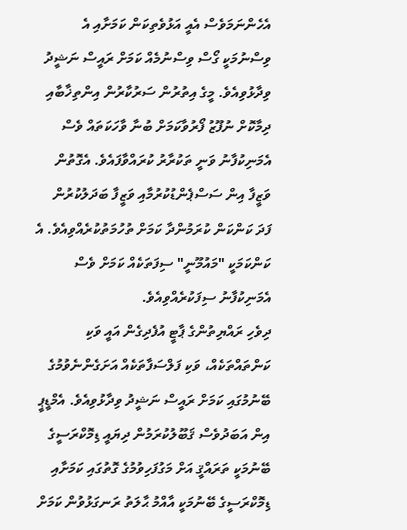އެހެންނަމަވެސް އެއީ އަޅުވެތިކަން ކަމަށާއި އެ ވިސްނުމަކީ ގޯސް ވިސްނުމެއް ކަމަށް ރައީސް ނަޝީދު ވިދާޅުވިއެވެ. މީގެ އިތުރުން ސަރުކާރުން އިންތިޚާބާއި ދިމާކޮށް ނުފޫޒު ފޯރުވާކަމަށް ބުނާ ވާހަކަތައް ވެސް އެމަނިކުފާނު ވަނީ ތަކުރާރު ކުރައްވާފައެވެ. އެގޮތުން ވަޒީފާ އިން ސަސްޕެންޑުކުރުމާއި ވަޒީފާ ބަދަލުކުރުން ފަދަ ކަންކަން ކުރަމުންދާ ކަމަށް ތުހުމަތުކުރެއްވިއެވެ. އެ ކަންކަމަކީ "މައުމޫނީ" ސިފަތަކެއް ކަމަށް ވެސް އެމަނިކުފާނު ސިފަކުރެއްވިއެވެ.
ދިވެހި ރައްޔިތުންގެ ޕާޓީ އުފެދިގެން އައީ ވަކި ކަންތައްތަކެއް، ވަކި ފަލްސަފާތަކެއް އަށަގެންނެވުމުގެ ބޭނުމުގައި ކަމަށް ރައީސް ނަޝީދު ވިދާޅުވިއެވެ. އެމްޑީޕީ އިން އަބަދުވެސް ޤަބޫލުކުރަމުން ދިޔައީ ޑިމޮކްރަސީގެ ބޭނުމަކީ ތަރައްޤީ އަށް މަގުފަހިވުމުގެ ގޮތުގައި ކަމަށާއި ޑިމޮކްރަސީގެ ބޭނުމަކީ އާއްމު ޙާލަތު ރަނގަޅުވުން ކަމަށް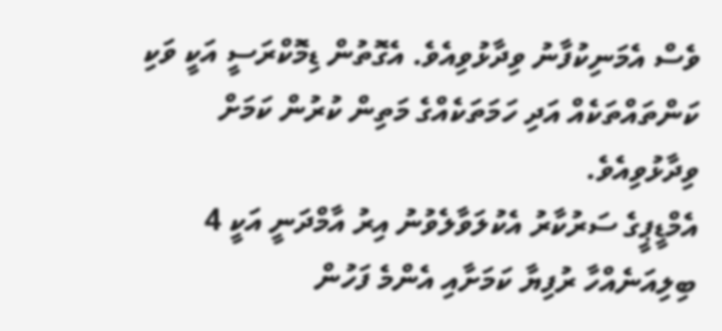ވެސް އެމަނިކުފާނު ވިދާޅުވިއެވެ. އެގޮތުން ޑިމޮކްރަސީ އަކީ ވަކި ކަންތައްތަކެއް އަދި ހަމަތަކެއްގެ މަތިން ކުރުން ކަމަށް ވިދާޅުވިއެވެ.
އެމްޑީޕީގެ ސަރުކާރު އެކުލަވާލެވުނު އިރު އާމްދަނީ އަކީ 4 ބިލިއަނެއްހާ ރުފިޔާ ކަމަށާއި އެންމެ ފަހުން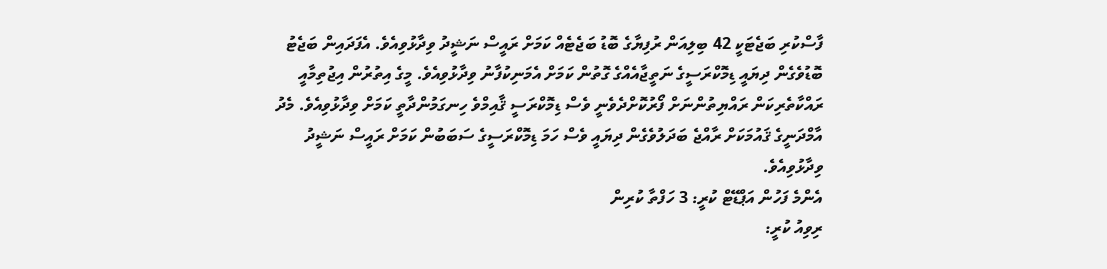ފާސްކުރި ބަޖެޓަކީ 42 ބިލިއަން ރުފިޔާގެ ބޮޑު ބަޖެޓެއް ކަމަށް ރައީސް ނަޝީދު ވިދާޅުވިއެވެ. އެފަދައިން ބަޖެޓު ބޮޑުވެގެން ދިޔައީ ޑިމޮކްރަސީގެ ނަތީޖާއެއްގެ ގޮތުން ކަމަށް އެމަނިކުފާނު ވިދާޅުވިއެވެ. މީގެ އިތުރުން އިޖުތިމާއީ ރައްކާތެރިކަން ރައްޔިތުންނަށް ފޯރުކޮށްދެވެނީ ވެސް ޑިމޮކްރަސީ ޤާއިމްވެ ހިނގަމުންދާތީ ކަމަށް ވިދާޅުވިއެވެ. މެދު އާމްދަނީގެ ޤައުމަކަށް ރާއްޖެ ބަދަލުވެގެން ދިޔައީ ވެސް ހަމަ ޑިމޮކްރަސީގެ ސަބަބުން ކަމަށް ރައީސް ނަޝީދު ވިދާޅުވިއެވެ.
އެންމެ ފަހުން އަޕްޑޭޓް ކުރީ: 3 ހަފްތާ ކުރިން
ރިވިއު ކުރީ: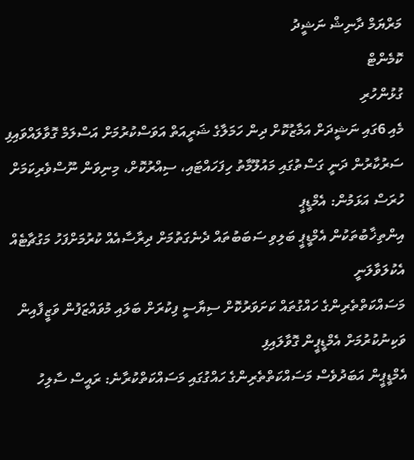މަރްޔަމް ދާނިޝް ނަޝީދު
ކޮމެންޓް
ގުޅުންހުރި
މެއި 6ގައި ނަޝީދަށް އަމާޒުކޮށް ދިން ހަމަލާގެ ޝަރީއަތް އަވަސްކުރުމަށް އަސްލަމް ގޮވާލައްވައިފި
ސަރުކާރުން ދަނީ ގަސްތުގައި މައުލޫމާތު ހިފަހައްޓައި، ސިއްރުކޮށް، މިނިވަން ނޫސްވެރިކަމަށް ހުރަސް އަޅަމުން: އެމްޑީޕީ
އިންތިޚާބުތަކުން އެމްޑީޕީ ބަލިވި ސަބަބުތައް ދެނެގަތުމަށް ދިރާސާއެއް ކުރުމަށްފަހު މަގުޗާޓެއް އެކުލަވާލަނީ
މަސައްކަތްތެރިންގެ ހައްގުތައް ކަށަވަރުކޮށް ސިޔާސީ ފިކުރަށް ބަލައި މުވައްޒަފުން ވަޒީފާއިން ވަކިނުކުރުމަށް އެމްޑީޕީން ގޮވާލައިފި
އެމްޑީޕީން އަބަދުވެސް މަސައްކަތްތެރިންގެ ހައްގުގައި މަސައްކަތްކުރާނެ: ރައީސް ސާލިހު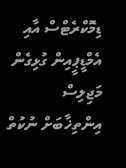ޑިމޮކްރެޓްސް އާއި އެމްޑީޕީއިން ގުޅިގެން މަޖިލިސް އިންތިޚާބަށް ނުކުތް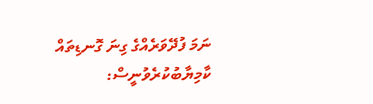ނަމަ ފުދޭވަރެއްގެ ގިނަ ގޮނޑިތައް ކާމިޔާބުކުރެވުނީސް: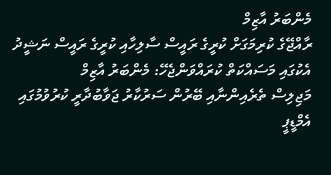މެންބަރު އާޒިމް
ރާއްޖޭގެ ކުރިމަގަށް ކުރީގެ ރައީސް ސާލިހާއި ކުރީގެ ރައީސް ނަޝީދު އެކުގައި މަސައްކަތް ކުރައްވަންޖެހޭ: މެންބަރު އާޒިމް
މަޖިލިސް ތެރެއިންނާއި ބޭރުން ސަރުކާރު ޖަވާބުދާރީ ކުރުވުމުގައި އެމްޑީޕީ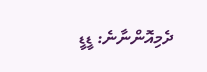ދެމިއޮންނާނެ: ޑީޑީ